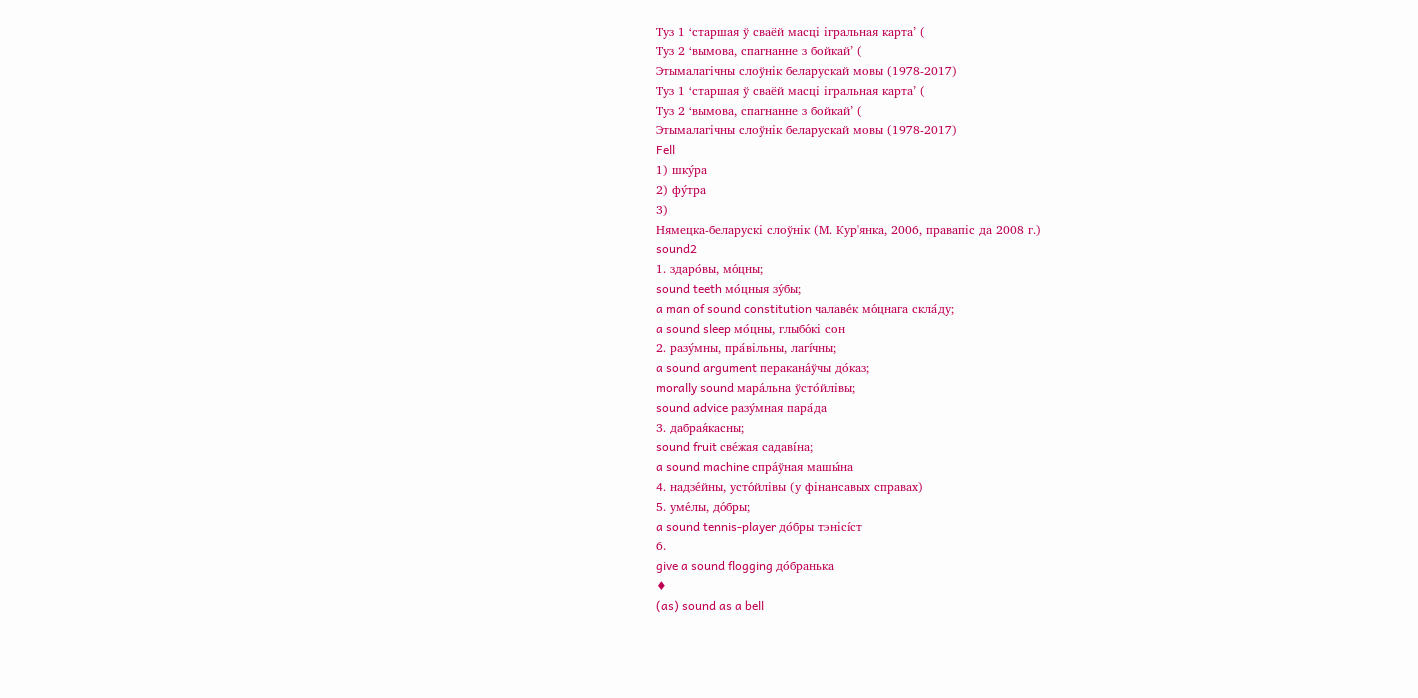Туз 1 ‘старшая ў сваёй масці ігральная карта’ (
Туз 2 ‘вымова, спагнанне з бойкай’ (
Этымалагічны слоўнік беларускай мовы (1978-2017)
Туз 1 ‘старшая ў сваёй масці ігральная карта’ (
Туз 2 ‘вымова, спагнанне з бойкай’ (
Этымалагічны слоўнік беларускай мовы (1978-2017)
Fell
1) шку́ра
2) фу́тра
3)
Нямецка-беларускі слоўнік (М. Кур'янка, 2006, правапіс да 2008 г.)
sound2
1. здаро́вы, мо́цны;
sound teeth мо́цныя зу́бы;
a man of sound constitution чалаве́к мо́цнага скла́ду;
a sound sleep мо́цны, глыбо́кі сон
2. разу́мны, пра́вільны, лагі́чны;
a sound argument перакана́ўчы до́каз;
morally sound мара́льна ўсто́йлівы;
sound advice разу́мная пара́да
3. дабрая́касны;
sound fruit све́жая садаві́на;
a sound machine спра́ўная машы́на
4. надзе́йны, усто́йлівы (у фінансавых справах)
5. уме́лы, до́бры;
a sound tennis-player до́бры тэнісі́ст
6.
give a sound flogging до́бранька
♦
(as) sound as a bell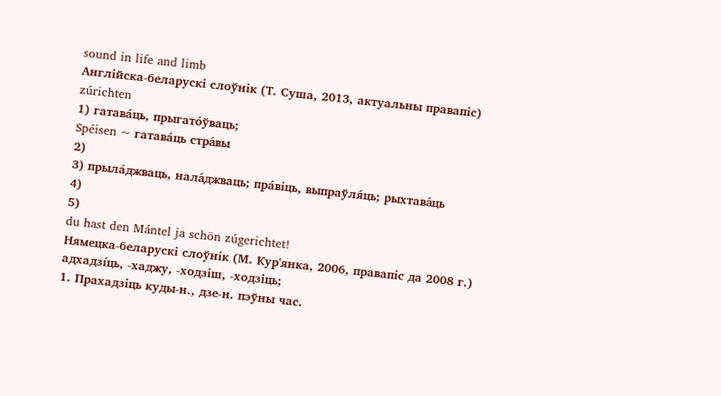sound in life and limb
Англійска-беларускі слоўнік (Т. Суша, 2013, актуальны правапіс)
zúrichten
1) гатава́ць, прыгато́ўваць;
Spéisen ~ гатава́ць стра́вы
2)
3) прыла́джваць, нала́джваць; пра́віць, выпраўля́ць; рыхтава́ць
4)
5)
du hast den Mántel ja schön zúgerichtet!
Нямецка-беларускі слоўнік (М. Кур'янка, 2006, правапіс да 2008 г.)
адхадзі́ць, ‑хаджу, ‑ходзіш, ‑ходзіць;
1. Прахадзіць куды‑н., дзе‑н. пэўны час.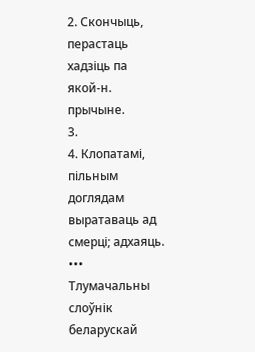2. Скончыць, перастаць хадзіць па якой‑н. прычыне.
3.
4. Клопатамі, пільным доглядам выратаваць ад смерці; адхаяць.
•••
Тлумачальны слоўнік беларускай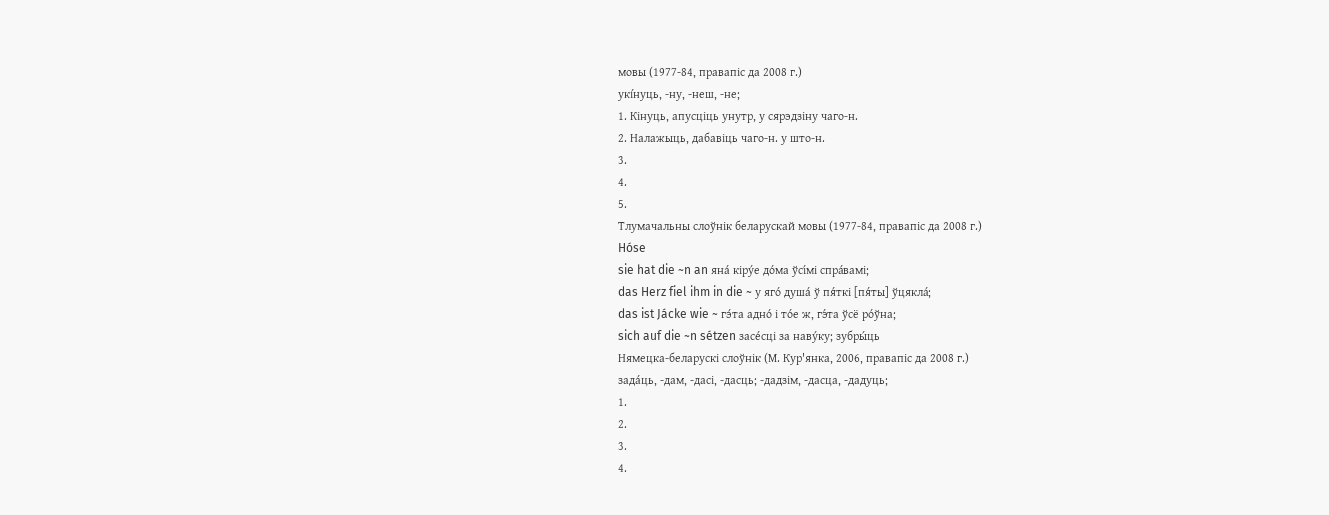мовы (1977-84, правапіс да 2008 г.)
укі́нуць, ‑ну, ‑неш, ‑не;
1. Кінуць, апусціць унутр, у сярэдзіну чаго‑н.
2. Налажыць, дабавіць чаго‑н. у што‑н.
3.
4.
5.
Тлумачальны слоўнік беларускай мовы (1977-84, правапіс да 2008 г.)
Hóse
sie hat die ~n an яна́ кіру́е до́ма ўсі́мі спра́вамі;
das Herz fiel ihm in die ~ у яго́ душа́ ў пя́ткі [пя́ты] ўцякла́;
das ist Jácke wie ~ гэ́та адно́ і то́е ж, гэ́та ўсё ро́ўна;
sich auf die ~n sétzen засе́сці за наву́ку; зубры́ць
Нямецка-беларускі слоўнік (М. Кур'янка, 2006, правапіс да 2008 г.)
зада́ць, ‑дам, ‑дасі, ‑дасць; ‑дадзім, ‑дасца, ‑дадуць;
1.
2.
3.
4.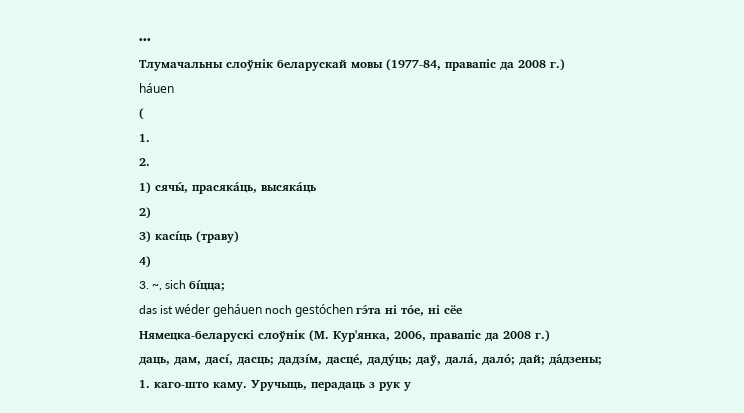•••
Тлумачальны слоўнік беларускай мовы (1977-84, правапіс да 2008 г.)
háuen
(
1.
2.
1) сячы́, прасяка́ць, высяка́ць
2)
3) касі́ць (траву)
4)
3. ~, sich бі́цца;
das ist wéder geháuen noch gestóchen гэ́та ні то́е, ні сёе
Нямецка-беларускі слоўнік (М. Кур'янка, 2006, правапіс да 2008 г.)
даць, дам, дасі́, дасць; дадзі́м, дасце́, даду́ць; даў, дала́, дало́; дай; да́дзены;
1. каго-што каму. Уручыць, перадаць з рук у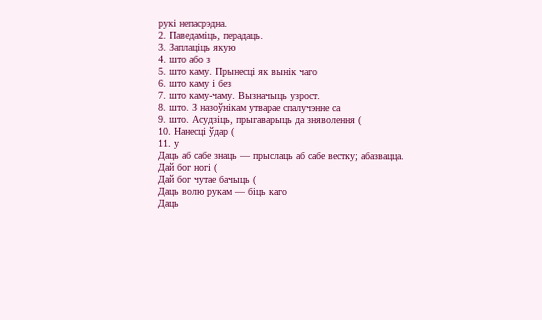рукі непасрэдна.
2. Паведаміць, перадаць.
3. Заплаціць якую
4. што або з
5. што каму. Прынесці як вынік чаго
6. што каму і без
7. што каму-чаму. Вызначыць узрост.
8. што. З назоўнікам утварае спалучэнне са
9. што. Асудзіць, прыгаварыць да зняволення (
10. Нанесці ўдар (
11. у
Даць аб сабе знаць — прыслаць аб сабе вестку; абазвацца.
Дай бог ногі (
Дай бог чутае бачыць (
Даць волю рукам — біць каго
Даць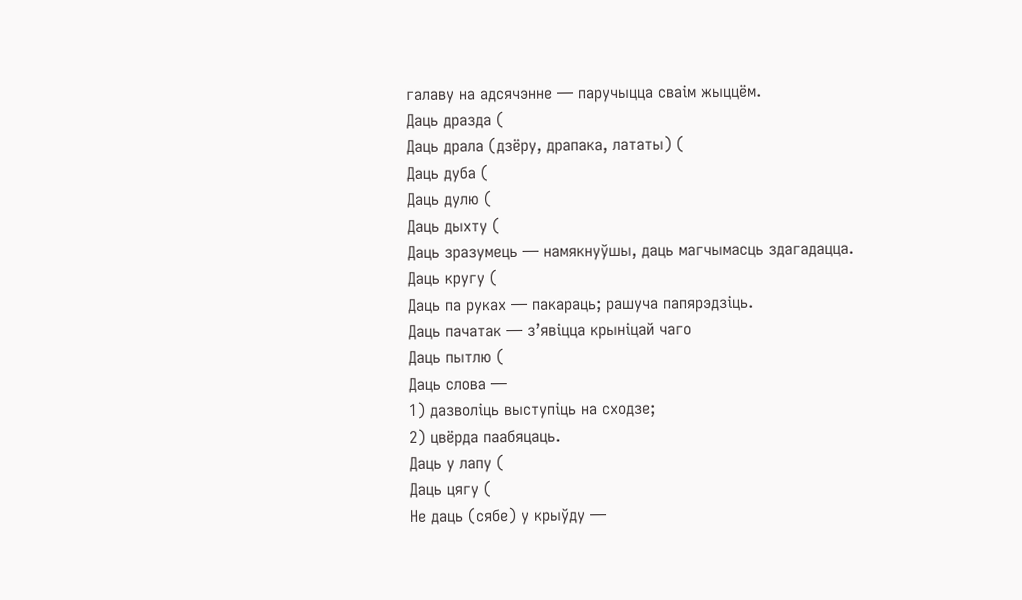галаву на адсячэнне — паручыцца сваім жыццём.
Даць дразда (
Даць драла (дзёру, драпака, лататы) (
Даць дуба (
Даць дулю (
Даць дыхту (
Даць зразумець — намякнуўшы, даць магчымасць здагадацца.
Даць кругу (
Даць па руках — пакараць; рашуча папярэдзіць.
Даць пачатак — з’явіцца крыніцай чаго
Даць пытлю (
Даць слова —
1) дазволіць выступіць на сходзе;
2) цвёрда паабяцаць.
Даць у лапу (
Даць цягу (
Не даць (сябе) у крыўду —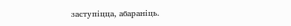заступіцца, абараніць.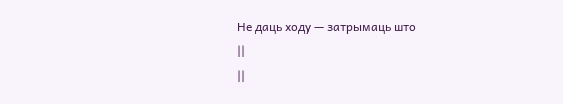Не даць ходу — затрымаць што
||
||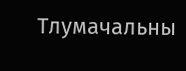Тлумачальны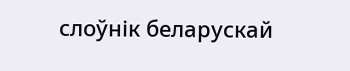слоўнік беларускай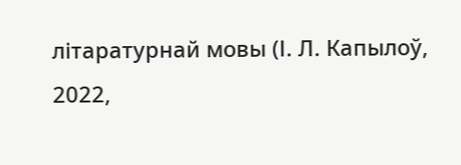літаратурнай мовы (І. Л. Капылоў, 2022,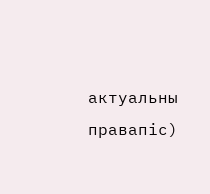актуальны правапіс)